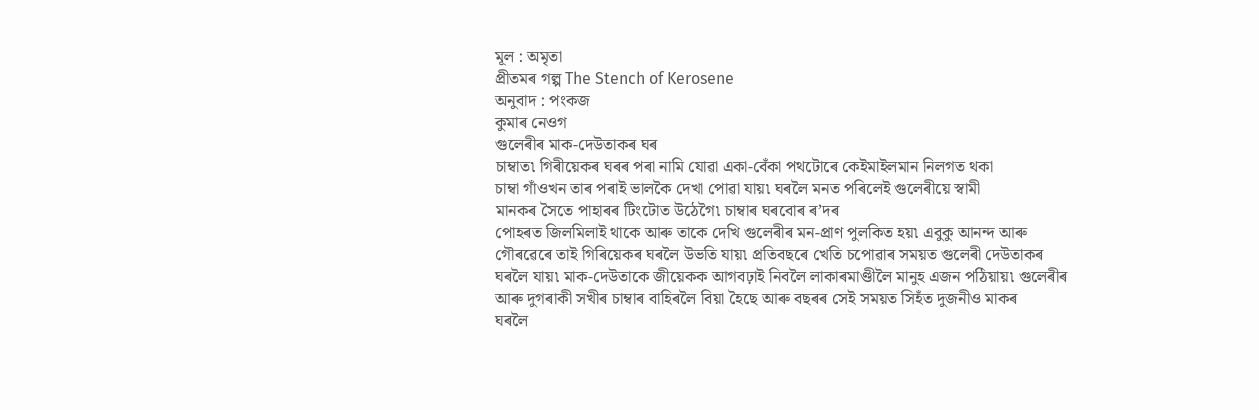মূল : অমৃতা
প্ৰীতমৰ গল্প The Stench of Kerosene
অনুবাদ : পংকজ
কুমাৰ নেওগ
গুলেৰীৰ মাক-দেউতাকৰ ঘৰ
চাম্বাত৷ গিৰীয়েকৰ ঘৰৰ পৰা নামি যোৱা একা-বেঁকা পথটোৰে কেইমাইলমান নিলগত থকা
চাম্বা গাঁওখন তাৰ পৰাই ভালকৈ দেখা পোৱা যায়৷ ঘৰলৈ মনত পৰিলেই গুলেৰীয়ে স্বামী
মানকৰ সৈতে পাহাৰৰ টিংটোত উঠেগৈ৷ চাম্বাৰ ঘৰবোৰ ৰ’দৰ
পোহৰত জিলমিলাই থাকে আৰু তাকে দেখি গুলেৰীৰ মন-প্ৰাণ পুলকিত হয়৷ এবুকু আনন্দ আৰু
গৌৰৱেৰে তাই গিৰিয়েকৰ ঘৰলৈ উভতি যায়৷ প্ৰতিবছৰে খেতি চপোৱাৰ সময়ত গুলেৰী দেউতাকৰ
ঘৰলৈ যায়৷ মাক-দেউতাকে জীয়েকক আগবঢ়াই নিবলৈ লাকাৰমাণ্ডীলৈ মানুহ এজন পঠিয়ায়৷ গুলেৰীৰ
আৰু দুগৰাকী সখীৰ চাম্বাৰ বাহিৰলৈ বিয়া হৈছে আৰু বছৰৰ সেই সময়ত সিহঁত দুজনীও মাকৰ
ঘৰলৈ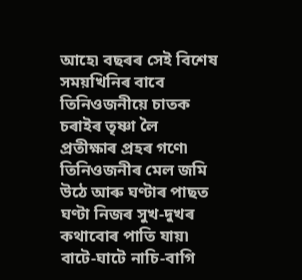আহে৷ বছৰৰ সেই বিশেষ সময়খিনিৰ বাবে তিনিওজনীয়ে চাতক চৰাইৰ তৃষ্ণা লৈ
প্ৰতীক্ষাৰ প্ৰহৰ গণে৷ তিনিওজনীৰ মেল জমি উঠে আৰু ঘণ্টাৰ পাছত ঘণ্টা নিজৰ সুখ-দুখৰ
কথাবোৰ পাতি যায়৷ বাটে-ঘাটে নাচি-বাগি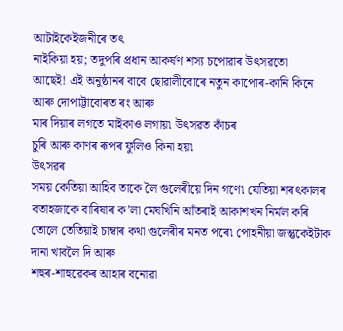আটাইকেইজনীৰে তৎ
নাইকিয়া হয়; তদুপৰি প্ৰধান আকৰ্ষণ শস্য চপোৱাৰ উৎসৱতো
আছেই! এই অনুষ্ঠানৰ বাবে ছোৱালীবোৰে নতুন কাপোৰ-কানি কিনে আৰু দোপাট্টাবোৰত ৰং আৰু
মাৰ দিয়াৰ লগতে মাইকাও লগায়৷ উৎসৱত কাঁচৰ
চুৰি আৰু কাণৰ ৰূপৰ ফুলিও কিনা হয়৷
উৎসৱৰ
সময় কেতিয়া আহিব তাকে লৈ গুলেৰীয়ে দিন গণে৷ যেতিয়া শৰৎকালৰ
বতাহজাকে বাৰিষাৰ ক’লা মেঘখিনি আঁতৰাই আকাশখন নিৰ্মল কৰি
তোলে তেতিয়াই চাম্বাৰ কথা গুলেৰীৰ মনত পৰে৷ পোহনীয়া জন্তুকেইটাক দানা খাবলৈ দি আৰু
শহুৰ-শাহুৱেকৰ আহাৰ বনোৱা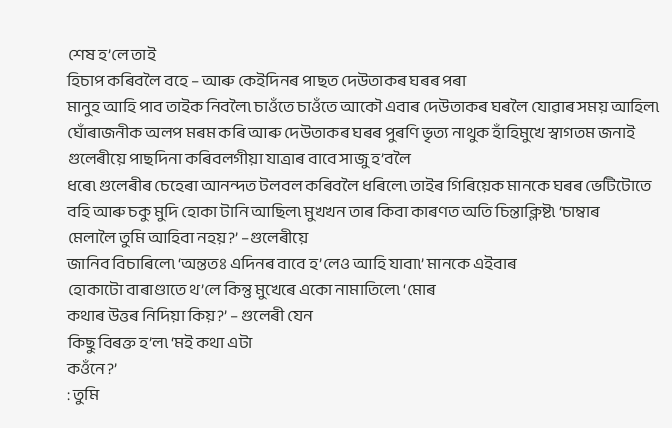শেষ হ’লে তাই
হিচাপ কৰিবলৈ বহে – আৰু কেইদিনৰ পাছত দেউতাকৰ ঘৰৰ পৰা
মানুহ আহি পাব তাইক নিবলৈ৷ চাওঁতে চাওঁতে আকৌ এবাৰ দেউতাকৰ ঘৰলৈ যোৱাৰ সময় আহিল৷
ঘোঁৰাজনীক অলপ মৰম কৰি আৰু দেউতাকৰ ঘৰৰ পুৰণি ভৃত্য নাথুক হাঁহিমুখে স্বাগতম জনাই
গুলেৰীয়ে পাছদিনা কৰিবলগীয়া যাত্ৰাৰ বাবে সাজু হ’বলৈ
ধৰে৷ গুলেৰীৰ চেহেৰা আনন্দত টলবল কৰিবলৈ ধৰিলে৷ তাইৰ গিৰিয়েক মানকে ঘৰৰ ভেটিটোতে
বহি আৰু চকু মুদি হোকা টানি আছিল৷ মুখখন তাৰ কিবা কাৰণত অতি চিন্তাক্লিষ্ট৷ ‘চাম্বাৰ
মেলালৈ তুমি আহিবা নহয়?’ –গুলেৰীয়ে
জানিব বিচাৰিলে৷ ‘অন্ততঃ এদিনৰ বাবে হ’লেও আহি যাবা৷’ মানকে এইবাৰ
হোকাটো বাৰাণ্ডাতে থ’লে কিন্তু মুখেৰে একো নামাতিলে৷ ‘মোৰ
কথাৰ উত্তৰ নিদিয়া কিয়?’ – গুলেৰী যেন
কিছু বিৰক্ত হ’ল৷ ‘মই কথা এটা
কওঁনে?’
: তুমি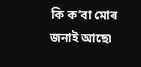কি ক’বা মোৰ জনাই আছে৷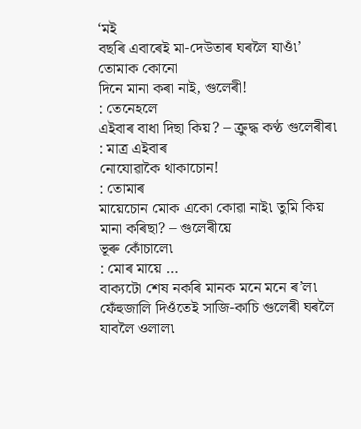‘মই
বছৰি এবাৰেই মা-দেউতাৰ ঘৰলৈ যাওঁ৷’ তোমাক কোনো
দিনে মানা কৰা নাই, গুলেৰী!
: তেনেহলে
এইবাৰ বাধা দিছা কিয়? – ক্ৰুদ্ধ কণ্ঠ গুলেৰীৰ৷
: মাত্ৰ এইবাৰ
নোযোৱাকৈ থাকাচোন!
: তোমাৰ
মায়েচোন মোক একো কোৱা নাই৷ তুমি কিয় মানা কৰিছা? – গুলেৰীয়ে
ভূৰু কোঁচালে৷
: মোৰ মায়ে …
বাক্যটো শেষ নকৰি মানক মনে মনে ৰ’ল৷
ফেঁহুজালি দিওঁতেই সাজি-কাচি গুলেৰী ঘৰলৈ যাবলৈ ওলাল৷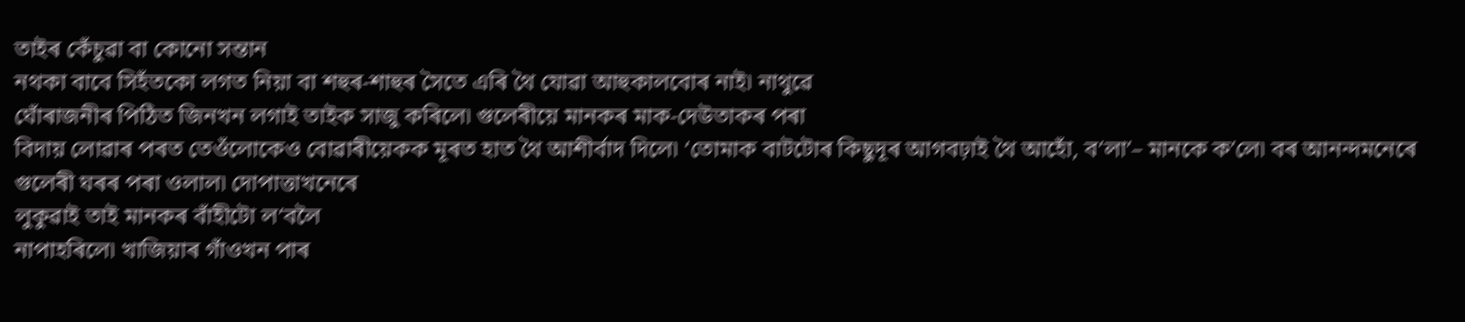তাইৰ কেঁচুৱা বা কোনো সন্তান
নথকা বাবে সিহঁতকো লগত নিয়া বা শহুৰ-শাহুৰ সৈতে এৰি থৈ যোৱা আহুকালবোৰ নাই৷ নাথুৱে
ঘোঁৰাজনীৰ পিঠিত জিনখন লগাই তাইক সাজু কৰিলে৷ গুলেৰীয়ে মানকৰ মাক-দেউতাকৰ পৰা
বিদায় লোৱাৰ পৰত তেওঁলোকেও বোৱাৰীয়েকক মূৰত হাত থৈ আশীৰ্বাদ দিলে৷ ‘তোমাক বাটটোৰ কিছুদূৰ আগবঢ়াই থৈ আহোঁ, ব’লা’– মানকে ক’লে৷ বৰ আনন্দমনেৰে গুলেৰী ঘৰৰ পৰা ওলাল৷ দোপাত্তাখনেৰে
লুকুৱাই তাই মানকৰ বাঁহীটো ল’বলৈ
নাপাহৰিলে৷ খাজিয়াৰ গাঁওখন পাৰ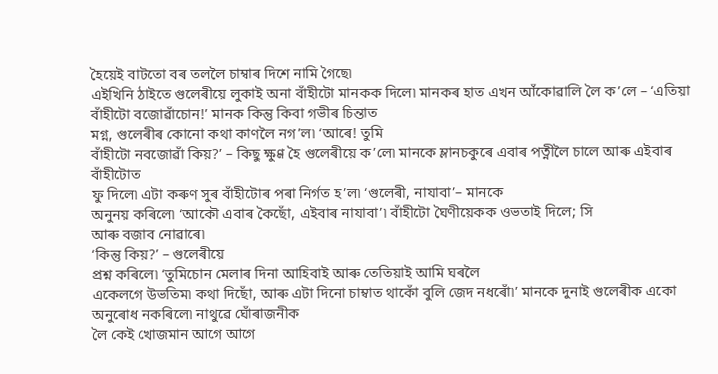হৈয়েই বাটতো বৰ তললৈ চাম্বাৰ দিশে নামি গৈছে৷
এইখিনি ঠাইতে গুলেৰীয়ে লুকাই অনা বাঁহীটো মানকক দিলে৷ মানকৰ হাত এখন আঁকোৱালি লৈ ক’লে – ‘এতিয়া
বাঁহীটো বজোৱাঁচোন!’ মানক কিন্তু কিবা গভীৰ চিন্তাত
মগ্ন, গুলেৰীৰ কোনো কথা কাণলৈ নগ’ল৷ ‘আৰে! তুমি
বাঁহীটো নবজোৱাঁ কিয়?’ – কিছু ক্ষুণ্ণ হৈ গুলেৰীয়ে ক’লে৷ মানকে ম্লানচকুৰে এবাৰ পত্নীলৈ চালে আৰু এইবাৰ বাঁহীটোত
ফু দিলে৷ এটা কৰুণ সুৰ বাঁহীটোৰ পৰা নিৰ্গত হ’ল৷ ‘গুলেৰী, নাযাবা’– মানকে
অনুনয় কৰিলে৷ ‘আকৌ এবাৰ কৈছোঁ, এইবাৰ নাযাবা’৷ বাঁহীটো ঘৈণীয়েকক ওভতাই দিলে; সি
আৰু বজাব নোৱাৰে৷
‘কিন্তু কিয়?’ – গুলেৰীয়ে
প্ৰশ্ন কৰিলে৷ ‘তুমিচোন মেলাৰ দিনা আহিবাই আৰু তেতিয়াই আমি ঘৰলৈ
একেলগে উভতিম৷ কথা দিছোঁ, আৰু এটা দিনো চাম্বাত থাকোঁ বুলি জেদ নধৰোঁ৷’ মানকে দুনাই গুলেৰীক একো অনুৰোধ নকৰিলে৷ নাথুৱে ঘোঁৰাজনীক
লৈ কেই খোজমান আগে আগে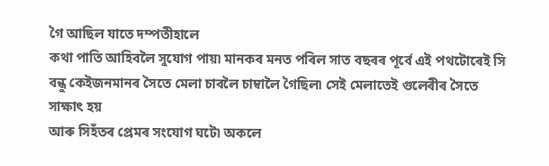গৈ আছিল যাতে দম্পতীহালে
কথা পাতি আহিবলৈ সুযোগ পায়৷ মানকৰ মনত পৰিল সাত বছৰৰ পূৰ্বে এই পথটোৰেই সি
বন্ধু কেইজনমানৰ সৈতে মেলা চাবলৈ চাম্বালৈ গৈছিল৷ সেই মেলাতেই গুলেৰীৰ সৈতে সাক্ষাৎ হয়
আৰু সিহঁতৰ প্ৰেমৰ সংযোগ ঘটে৷ অকলে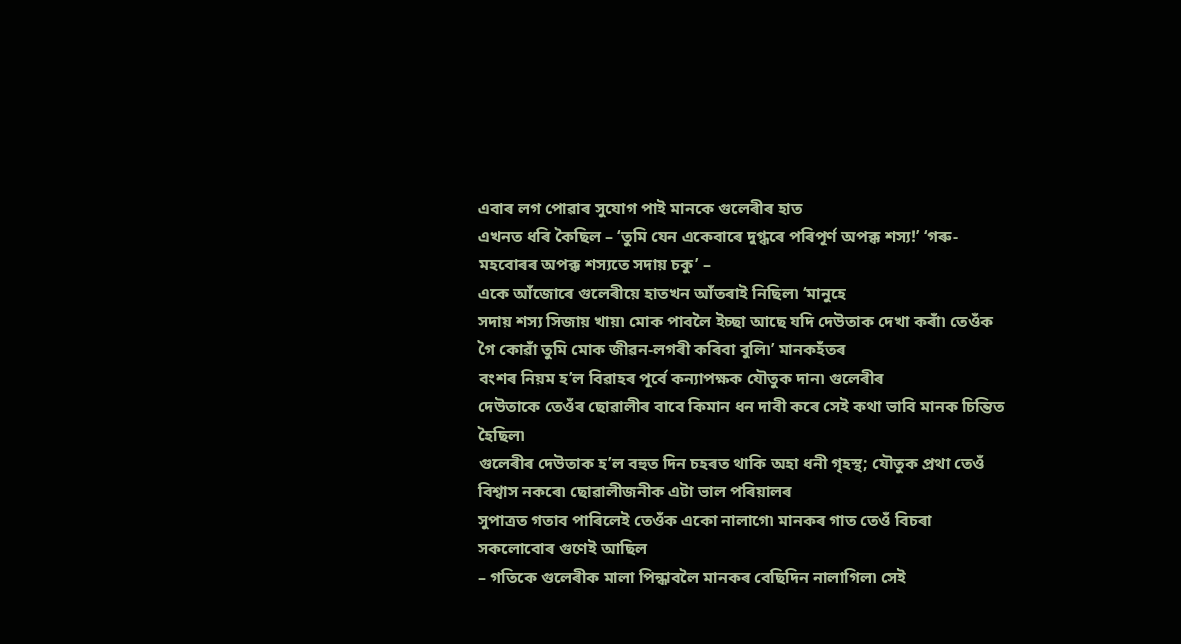এবাৰ লগ পোৱাৰ সুযোগ পাই মানকে গুলেৰীৰ হাত
এখনত ধৰি কৈছিল – ‘তুমি যেন একেবাৰে দুগ্ধৰে পৰিপূৰ্ণ অপক্ক শস্য!’ ‘গৰু-মহবোৰৰ অপক্ক শস্যতে সদায় চকু’ –
একে আঁজোৰে গুলেৰীয়ে হাতখন আঁতৰাই নিছিল৷ ‘মানুহে
সদায় শস্য সিজায় খায়৷ মোক পাবলৈ ইচ্ছা আছে যদি দেউতাক দেখা কৰাঁ৷ তেওঁক গৈ কোৱাঁ তুমি মোক জীৱন-লগৰী কৰিবা বুলি৷’ মানকহঁতৰ
বংশৰ নিয়ম হ’ল বিৱাহৰ পূৰ্বে কন্যাপক্ষক যৌতুক দান৷ গুলেৰীৰ
দেউতাকে তেওঁৰ ছোৱালীৰ বাবে কিমান ধন দাবী কৰে সেই কথা ভাবি মানক চিন্তিত হৈছিল৷
গুলেৰীৰ দেউতাক হ’ল বহুত দিন চহৰত থাকি অহা ধনী গৃহস্থ; যৌতুক প্ৰথা তেওঁ বিশ্বাস নকৰে৷ ছোৱালীজনীক এটা ভাল পৰিয়ালৰ
সুপাত্ৰত গতাব পাৰিলেই তেওঁক একো নালাগে৷ মানকৰ গাত তেওঁ বিচৰা সকলোবোৰ গুণেই আছিল
– গতিকে গুলেৰীক মালা পিন্ধাবলৈ মানকৰ বেছিদিন নালাগিল৷ সেই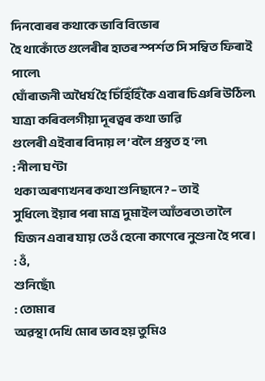দিনবোৰৰ কথাকে ভাবি বিভোৰ
হৈ থাকোঁতে গুলেৰীৰ হাতৰ স্পৰ্শত সি সম্বিত ফিৰাই পালে৷
ঘোঁৰাজনী অধৈৰ্য হৈ চিঁহিঁহিঁকৈ এবাৰ চিঞৰি উঠিল৷ যাত্ৰা কৰিবলগীয়া দূৰত্বৰ কথা ভাৱি
গুলেৰী এইবাৰ বিদায় ল’বলৈ প্ৰস্তুত হ’ল৷
: নীলা ঘণ্টা
থকা অৰণ্যখনৰ কথা শুনিছানে? – তাই
সুধিলে৷ ইয়াৰ পৰা মাত্ৰ দুমাইল আঁতৰত৷ তালৈ যিজন এবাৰ যায় তেওঁ হেনো কাণেৰে নুশুনা হৈ পৰে।
: ওঁ,
শুনিছোঁ৷
: তোমাৰ
অৱস্থা দেখি মোৰ ভাব হয় তুমিও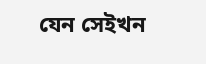যেন সেইখন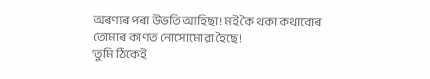অৰণ্যৰ পৰা উভতি আহিছা! মই কৈ থকা কথাবোৰ
তোমাৰ কাণত নোসোমোৱা হৈছে!
‘তুমি ঠিকেই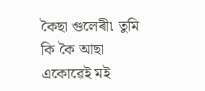কৈছা গুলেৰী৷ তুমি কি কৈ আছা একোৱেই মই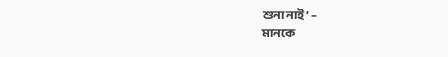শুনা নাই’ –
মানকে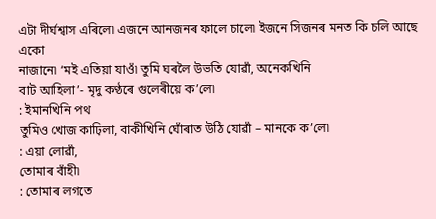এটা দীৰ্ঘশ্বাস এৰিলে৷ এজনে আনজনৰ ফালে চালে৷ ইজনে সিজনৰ মনত কি চলি আছে একো
নাজানে৷ ‘মই এতিয়া যাওঁ৷ তুমি ঘৰলৈ উভতি যোৱাঁ, অনেকখিনি
বাট আহিলা’- মৃদু কণ্ঠৰে গুলেৰীয়ে ক’লে৷
: ইমানখিনি পথ
তুমিও খোজ কাঢ়িলা, বাকীখিনি ঘোঁৰাত উঠি যোৱাঁ – মানকে ক’লে৷
: এয়া লোৱাঁ,
তোমাৰ বাঁহী৷
: তোমাৰ লগতে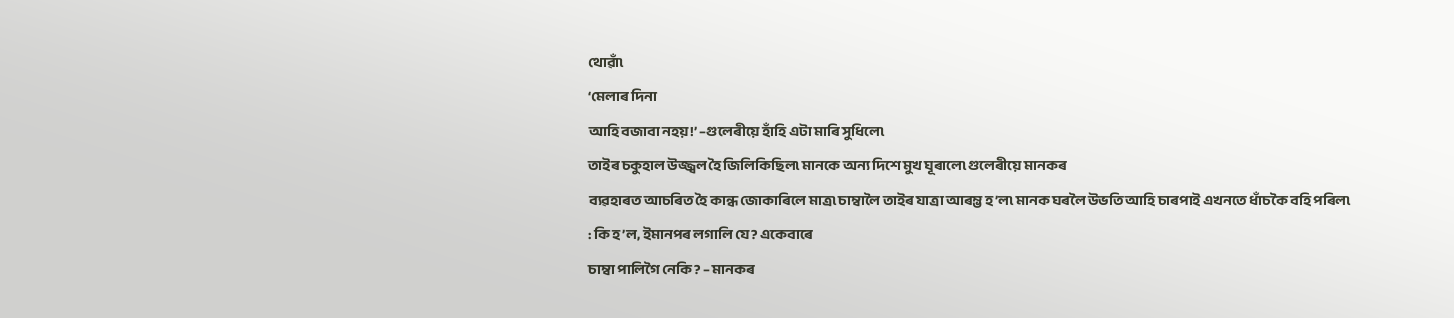থোৱাঁ৷
‘মেলাৰ দিনা
আহি বজাবা নহয়!’ –গুলেৰীয়ে হাঁহি এটা মাৰি সুধিলে৷
তাইৰ চকুহাল উজ্জ্বল হৈ জিলিকিছিল৷ মানকে অন্য দিশে মুখ ঘূৰালে৷ গুলেৰীয়ে মানকৰ
ব্যৱহাৰত আচৰিত হৈ কান্ধ জোকাৰিলে মাত্ৰ৷ চাম্বালৈ তাইৰ যাত্ৰা আৰম্ভ হ’ল৷ মানক ঘৰলৈ উভতি আহি চাৰপাই এখনতে ধাঁচকৈ বহি পৰিল৷
: কি হ’ল, ইমানপৰ লগালি যে? একেবাৰে
চাম্বা পালিগৈ নেকি? – মানকৰ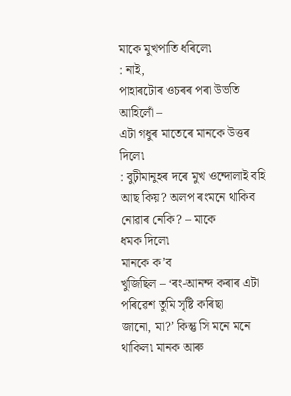মাকে মুখপাতি ধৰিলে৷
: নাই,
পাহাৰটোৰ ওচৰৰ পৰা উভতি আহিলোঁ –
এটা গধুৰ মাতেৰে মানকে উত্তৰ দিলে৷
: বুঢ়ীমানুহৰ দৰে মুখ ওন্দোলাই বহি আছ কিয়? অলপ ৰংমনে থাকিব নোৱাৰ নেকি? – মাকে
ধমক দিলে৷
মানকে ক’ব
খুজিছিল – ‘ৰং-আনন্দ কৰাৰ এটা পৰিৱেশ তুমি সৃষ্টি কৰিছা
জানো, মা?’ কিন্তু সি মনে মনে থাকিল৷ মানক আৰু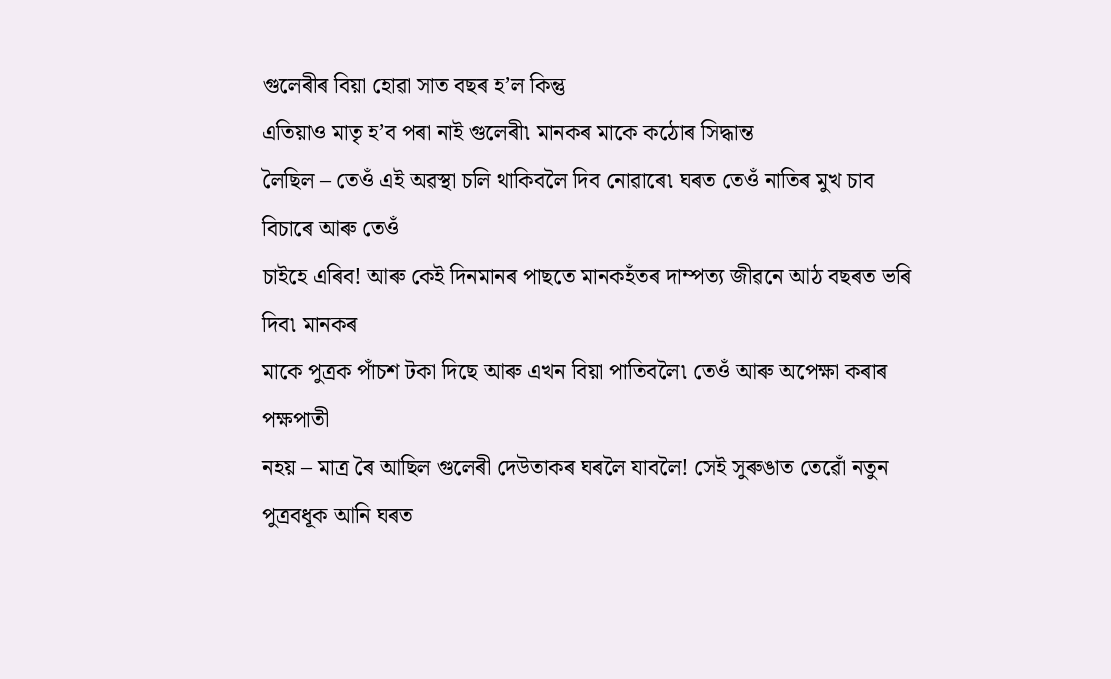গুলেৰীৰ বিয়া হোৱা সাত বছৰ হ’ল কিন্তু
এতিয়াও মাতৃ হ’ব পৰা নাই গুলেৰী৷ মানকৰ মাকে কঠোৰ সিদ্ধান্ত
লৈছিল – তেওঁ এই অৱস্থা চলি থাকিবলৈ দিব নোৱাৰে৷ ঘৰত তেওঁ নাতিৰ মুখ চাব বিচাৰে আৰু তেওঁ
চাইহে এৰিব! আৰু কেই দিনমানৰ পাছতে মানকহঁতৰ দাম্পত্য জীৱনে আঠ বছৰত ভৰি দিব৷ মানকৰ
মাকে পুত্ৰক পাঁচশ টকা দিছে আৰু এখন বিয়া পাতিবলৈ৷ তেওঁ আৰু অপেক্ষা কৰাৰ পক্ষপাতী
নহয় – মাত্ৰ ৰৈ আছিল গুলেৰী দেউতাকৰ ঘৰলৈ যাবলৈ! সেই সুৰুঙাত তেৱোঁ নতুন পুত্ৰবধূক আনি ঘৰত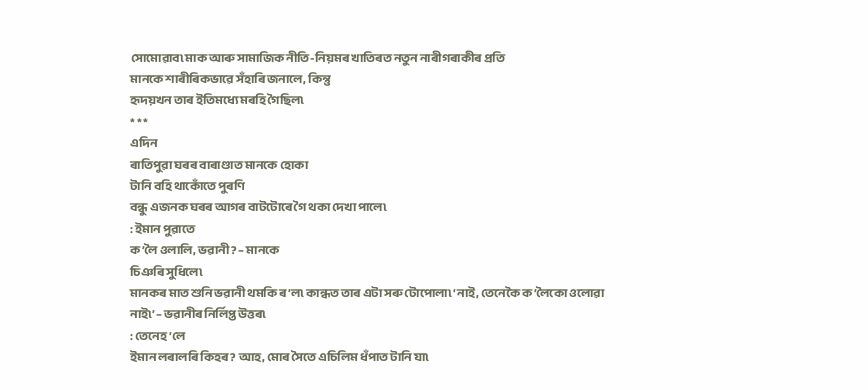সোমোৱাব৷ মাক আৰু সামাজিক নীতি-নিয়মৰ খাতিৰত নতুন নাৰীগৰাকীৰ প্ৰতি
মানকে শাৰীৰিকভাৱে সঁহাৰি জনালে, কিন্তু
হৃদয়খন তাৰ ইতিমধ্যে মৰহি গৈছিল৷
* * *
এদিন
ৰাতিপুৱা ঘৰৰ বাৰাণ্ডাত মানকে হোকা
টানি বহি থাকোঁতে পুৰণি
বন্ধু এজনক ঘৰৰ আগৰ বাটটোৰে গৈ থকা দেখা পালে৷
: ইমান পুৱাতে
ক’লৈ ওলালি, ভৱানী? – মানকে
চিঞৰি সুধিলে৷
মানকৰ মাত শুনি ভৱানী থমকি ৰ’ল৷ কান্ধত তাৰ এটা সৰু টোপোলা৷ ‘নাই, তেনেকৈ ক’লৈকো ওলোৱা
নাই৷’ – ভৱানীৰ নিৰ্লিপ্ত উত্তৰ৷
: তেনেহ’লে
ইমান লৰালৰি কিহৰ? আহ, মোৰ সৈতে এচিলিম ধঁপাত টানি যা৷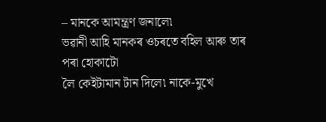– মানকে আমন্ত্ৰণ জনালে৷
ভৱানী আহি মানকৰ ওচৰতে বহিল আৰু তাৰ পৰা হোকাটো
লৈ কেইটামান টান দিলে৷ নাকে-মুখে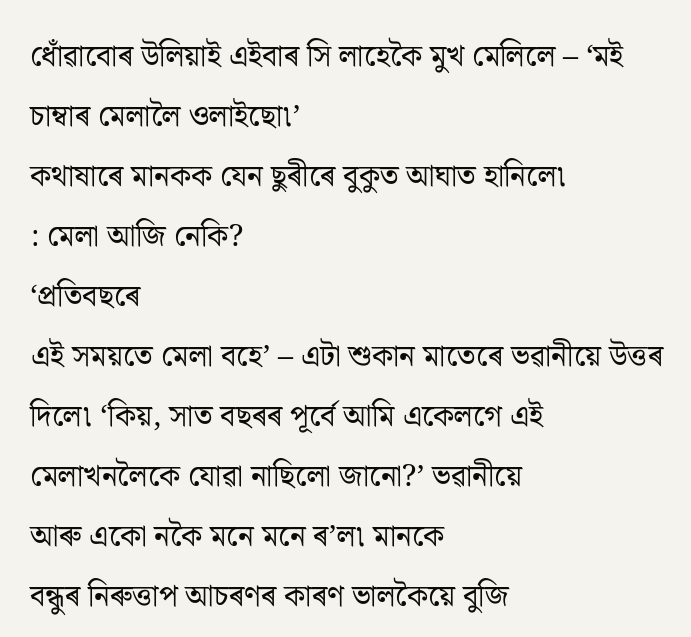ধোঁৱাবোৰ উলিয়াই এইবাৰ সি লাহেকৈ মুখ মেলিলে – ‘মই চাম্বাৰ মেলালৈ ওলাইছো৷’
কথাষাৰে মানকক যেন ছুৰীৰে বুকুত আঘাত হানিলে৷
: মেলা আজি নেকি?
‘প্ৰতিবছৰে
এই সময়তে মেলা বহে’ – এটা শুকান মাতেৰে ভৱানীয়ে উত্তৰ
দিলে৷ ‘কিয়, সাত বছৰৰ পূৰ্বে আমি একেলগে এই
মেলাখনলৈকে যোৱা নাছিলো জানো?’ ভৱানীয়ে
আৰু একো নকৈ মনে মনে ৰ’ল৷ মানকে
বন্ধুৰ নিৰুত্তাপ আচৰণৰ কাৰণ ভালকৈয়ে বুজি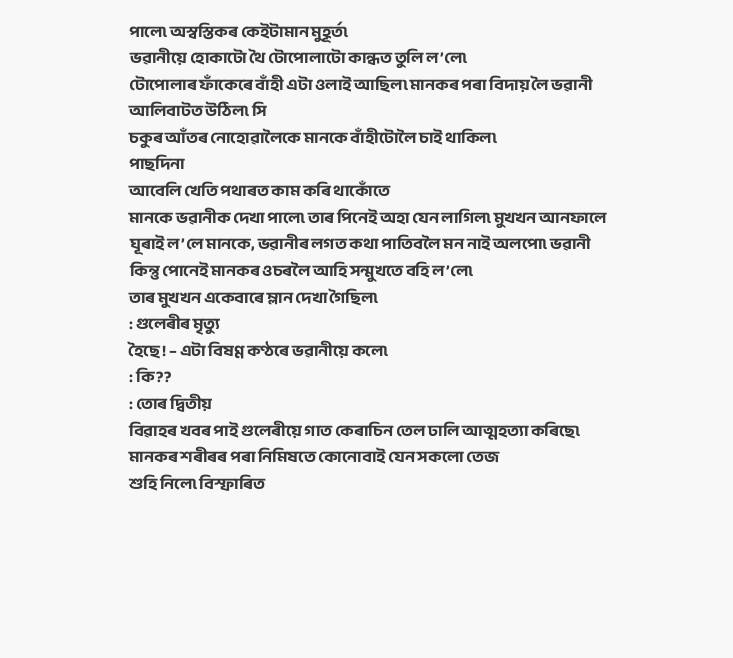পালে৷ অস্বস্তিকৰ কেইটামান মুহূৰ্ত৷
ভৱানীয়ে হোকাটো থৈ টোপোলাটো কান্ধত তুলি ল’লে৷
টোপোলাৰ ফাঁকেৰে বাঁহী এটা ওলাই আছিল৷ মানকৰ পৰা বিদায় লৈ ভৱানী আলিবাটত উঠিল৷ সি
চকুৰ আঁতৰ নোহোৱালৈকে মানকে বাঁহীটোলৈ চাই থাকিল৷
পাছদিনা
আবেলি খেতি পথাৰত কাম কৰি থাকোঁতে
মানকে ভৱানীক দেখা পালে৷ তাৰ পিনেই অহা যেন লাগিল৷ মুখখন আনফালে ঘূৰাই ল’লে মানকে, ভৱানীৰ লগত কথা পাতিবলৈ মন নাই অলপো৷ ভৱানী
কিন্তু পোনেই মানকৰ ওচৰলৈ আহি সন্মুখতে বহি ল’লে৷
তাৰ মুখখন একেবাৰে ম্লান দেখা গৈছিল৷
: গুলেৰীৰ মৃত্যু
হৈছে! – এটা বিষণ্ণ কণ্ঠৰে ভৱানীয়ে কলে৷
: কি??
: তোৰ দ্বিতীয়
বিৱাহৰ খবৰ পাই গুলেৰীয়ে গাত কেৰাচিন তেল ঢালি আত্মহত্যা কৰিছে৷
মানকৰ শৰীৰৰ পৰা নিমিষতে কোনোবাই যেন সকলো তেজ
শুহি নিলে৷ বিস্ফাৰিত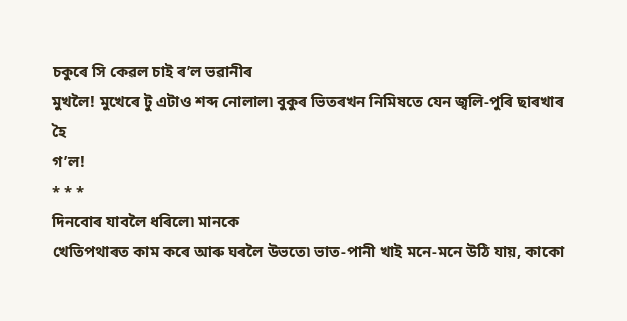চকুৰে সি কেৱল চাই ৰ’ল ভৱানীৰ
মুখলৈ! মুখেৰে টু এটাও শব্দ নোলাল৷ বুকুৰ ভিতৰখন নিমিষতে যেন জ্বলি-পুৰি ছাৰখাৰ হৈ
গ’ল!
* * *
দিনবোৰ যাবলৈ ধৰিলে৷ মানকে
খেতিপথাৰত কাম কৰে আৰু ঘৰলৈ উভতে৷ ভাত-পানী খাই মনে-মনে উঠি যায়, কাকো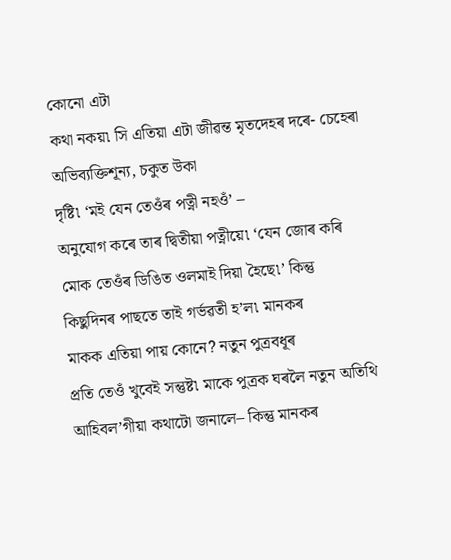কোনো এটা
কথা নকয়৷ সি এতিয়া এটা জীৱন্ত মৃতদেহৰ দৰে- চেহেৰা অভিব্যক্তিশূন্য, চকুত উকা
দৃষ্টি৷ ‘মই যেন তেওঁৰ পত্নী নহওঁ’ –
অনুযোগ কৰে তাৰ দ্বিতীয়া পত্নীয়ে৷ ‘যেন জোৰ কৰি
মোক তেওঁৰ ডিঙিত ওলমাই দিয়া হৈছে৷’ কিন্তু
কিছুদিনৰ পাছতে তাই গৰ্ভৱতী হ’ল৷ মানকৰ
মাকক এতিয়া পায় কোনে? নতুন পুত্ৰবধূৰ
প্ৰতি তেওঁ খুবেই সন্তুষ্ট৷ মাকে পুত্ৰক ঘৰলৈ নতুন অতিথি আহিবল’গীয়া কথাটো জনালে– কিন্তু মানকৰ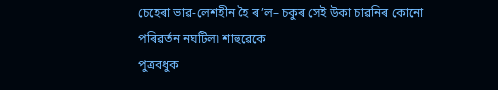চেহেৰা ভাৱ-লেশহীন হৈ ৰ’ল– চকুৰ সেই উকা চাৱনিৰ কোনো পৰিৱৰ্তন নঘটিল৷ শাহুৱেকে
পুত্ৰবধুক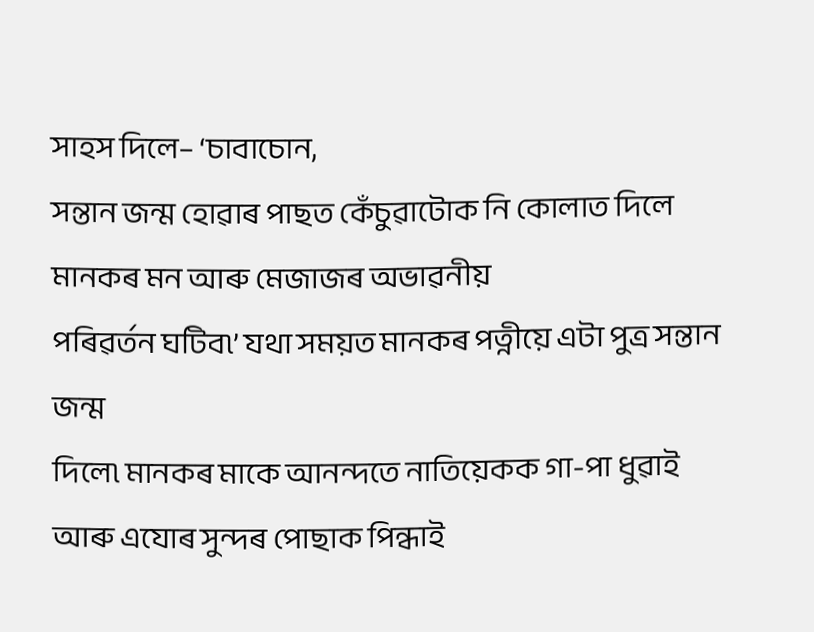সাহস দিলে– ‘চাবাচোন,
সন্তান জন্ম হোৱাৰ পাছত কেঁচুৱাটোক নি কোলাত দিলে মানকৰ মন আৰু মেজাজৰ অভাৱনীয়
পৰিৱৰ্তন ঘটিব৷’ যথা সময়ত মানকৰ পত্নীয়ে এটা পুত্ৰ সন্তান জন্ম
দিলে৷ মানকৰ মাকে আনন্দতে নাতিয়েকক গা-পা ধুৱাই আৰু এযোৰ সুন্দৰ পোছাক পিন্ধাই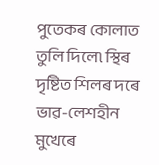পুতেকৰ কোলাত তুলি দিলে৷ স্থিৰ দৃষ্টিত শিলৰ দৰে ভাৱ-লেশহীন মুখেৰে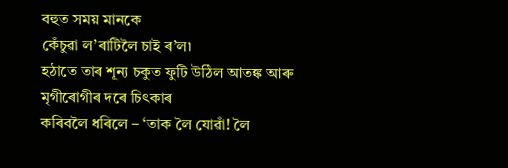বহুত সময় মানকে
কেঁচুৱা ল’ৰাটিলৈ চাই ৰ’ল৷
হঠাতে তাৰ শূন্য চকুত ফুটি উঠিল আতঙ্ক আৰু মৃগীৰোগীৰ দৰে চিৎকাৰ
কৰিবলৈ ধৰিলে – ‘তাক লৈ যোৱাঁ! লৈ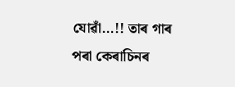যোৱাঁ…!! তাৰ গাৰ পৰা কেৰাচিনৰ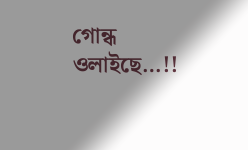গোন্ধ
ওলাইছে…!!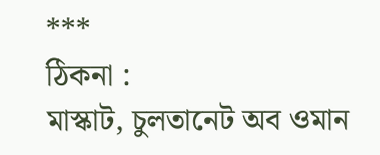***
ঠিকনা :
মাস্কাট, চুলতানেট অব ওমান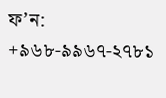ফ’ন: +৯৬৮-৯৯৬৭-২৭৮১